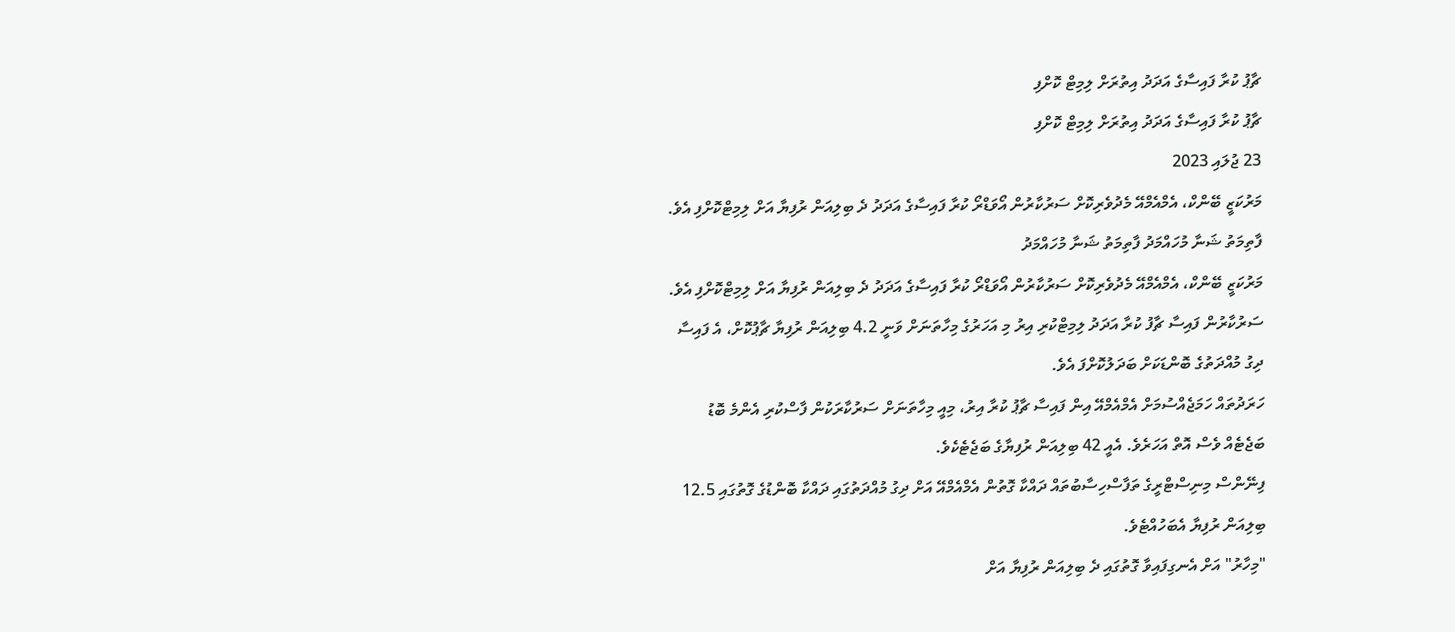ޗާޕު ކުރާ ފައިސާގެ އަދަދު އިތުރަށް ލިމިޓް ކޮށްފި
ޗާޕު ކުރާ ފައިސާގެ އަދަދު އިތުރަށް ލިމިޓް ކޮށްފި
23 ޖުލައި 2023
މަރުކަޒީ ބޭންކް، އެމްއެމްއޭ މެދުވެރިކޮށް ސަރުކާރުން އޯވަޑްރޯ ކުރާ ފައިސާގެ އަދަދު ދެ ބިލިއަން ރުފިޔާ އަށް ލިމިޓްކޮށްފި އެވެ.
ފާތިމަތު ޝަނާ މުހައްމަދު ފާތިމަތު ޝަނާ މުހައްމަދު
މަރުކަޒީ ބޭންކް، އެމްއެމްއޭ މެދުވެރިކޮށް ސަރުކާރުން އޯވަޑްރޯ ކުރާ ފައިސާގެ އަދަދު ދެ ބިލިއަން ރުފިޔާ އަށް ލިމިޓްކޮށްފި އެވެ.
ސަރުކާރުން ފައިސާ ޗާފު ކުރާ އަދަދު ލިމިޓްކުރި އިރު މި އަހަރުގެ މިހާތަނަށް ވަނީ 4.2 ބިލިއަން ރުފިޔާ ޗާޕުކޮށް، އެ ފައިސާ ދިގު މުއްދަތުގެ ބޮންޑަކަށް ބަދަލުކޮށްފަ އެވެ.
ހަރަދުތައް ހަމަޖެއްސުމަށް އެމްއެމްއޭ އިން ފައިސާ ޗާޕު ކުރާ އިރު، މިއީ މިހާތަނަށް ސަރުކާރަކުން ފާސްކުރި އެންމެ ބޮޑު ބަޖެޓެއް ވެސް އޮތް އަހަރެވެ. އެއީ 42 ބިލިއަން ރުފިޔާގެ ބަޖެޓެކެވެ.
ފިނޭންސް މިނިސްޓްރީގެ ތަފާސްހިސާބުތައް ދައްކާ ގޮތުން އެމްއެމްއޭ އަށް ދިގު މުއްދަތުގައި ދައްކާ ބޮންޑުގެ ގޮތުގައި 12.5 ބިލިއަން ރުފިޔާ އެބަހުއްޓެވެ.
"މިހާރު" އަށް އެނގިފައިވާ ގޮތުގައި ދެ ބިލިއަން ރުފިޔާ އަށް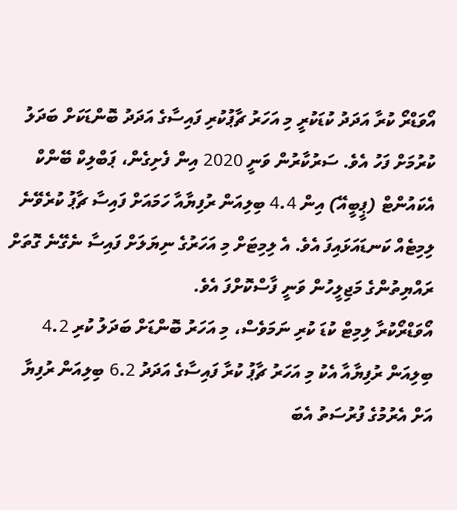އޯވަޑްރޯ ކުރާ އަދަދު ކުޑަކުރީ މި އަހަރު ޗާޕުކުރި ފައިސާގެ އަދަދު ބޮންޑަކަށް ބަދަލު ކުރުމަށް ފަހު އެވެ. ސަރުކާރުން ވަނީ 2020 އިން ފެށިގެން، ޕަބްލިކް ބޭންކް އެކައުންޓް (ޕީބީއޭ) އިން 4.4 ބިލިއަން ރުފިޔާއާ ހަމައަށް ފައިސާ ޗާޕު ކުރެވޭނެ ލިމިޓެއް ކަނޑައަޅައިފަ އެވެ. އެ ލިމިޓަށް މި އަހަރުގެ ނިޔަލަށް ފައިސާ ނެގޭނެ ގޮތަށް ރައްޔިތުންގެ މަޖިލީހުން ވަނީ ފާސްކޮށްފަ އެވެ.
އޯވަޑްރޯކުރާ ލިމިޓް ކުޑަ ކުރި ނަމަވެސް، މި އަހަރު ބޮންޑަށް ބަދަލު ކުރި 4.2 ބިލިއަން ރުފިޔާއާ އެކު މި އަހަރު ޗާޕު ކުރާ ފައިސާގެ އަދަދު 6.2 ބިލިއަން ރުފިޔާ އަށް އެރުމުގެ ފުރުސަތު އެބަ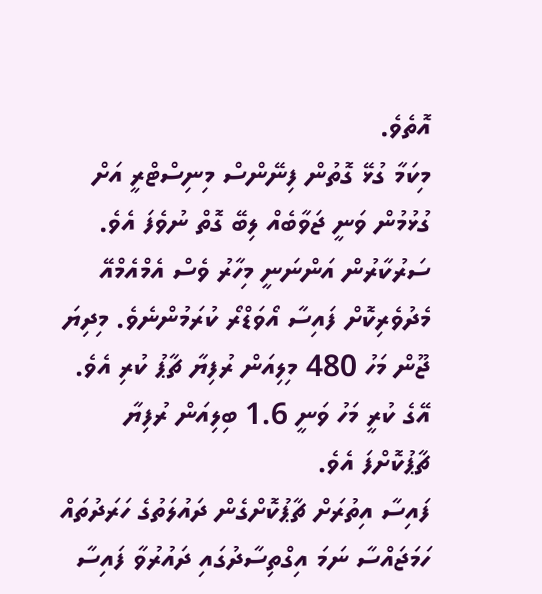އޮތެވެ.
މިކަމާ ގުޅޭ ގޮތުން ފިނޭންސް މިނިސްޓްރީ އަށް ގުޅުމުން ވަނީ ޖަވާބެއް ލިބޭ ގޮތް ނުވެފަ އެވެ.
ސަރުކާރުން އަންނަނީ މިހާރު ވެސް އެމްއެމްއޭ މެދުވެރިކޮށް ފައިސާ އޯވަޑްރޯ ކުރަމުންނެވެ. މިދިޔަ ޖޫން މަހު 480 މިލިއަން ރުފިޔާ ޗާޕު ކުރި އެވެ. އޭގެ ކުރީ މަހު ވަނީ 1.6 ބިލިއަން ރުފިޔާ ޗާޕުކޮށްފަ އެވެ.
ފައިސާ އިތުރަށް ޗާޕުކޮށްގެން ދައުލަތުގެ ހަރަދުތައް ހަމަޖައްސާ ނަމަ އިގްތިސާދުގައި ދައުރުވާ ފައިސާ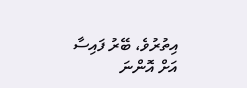އިތުރުވެ، ބޭރު ފައިސާ އަށް އޮންނަ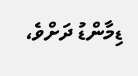ޑިމާންޑު ދަށްވެ،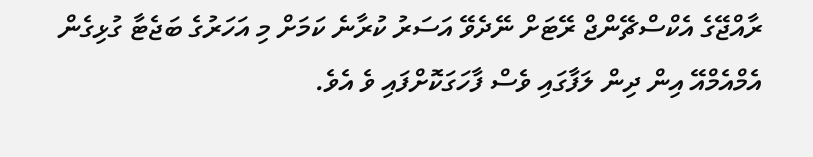ރާއްޖޭގެ އެކްސްޗޭންޖް ރޭޓަށް ނޭދެވޭ އަސަރު ކުރާނެ ކަމަށް މި އަހަރުގެ ބަޖެޓާ ގުޅިގެން އެމްއެމްއޭ އިން ދިން ލަފާގައި ވެސް ފާހަގަކޮށްފައި ވެ އެވެ.